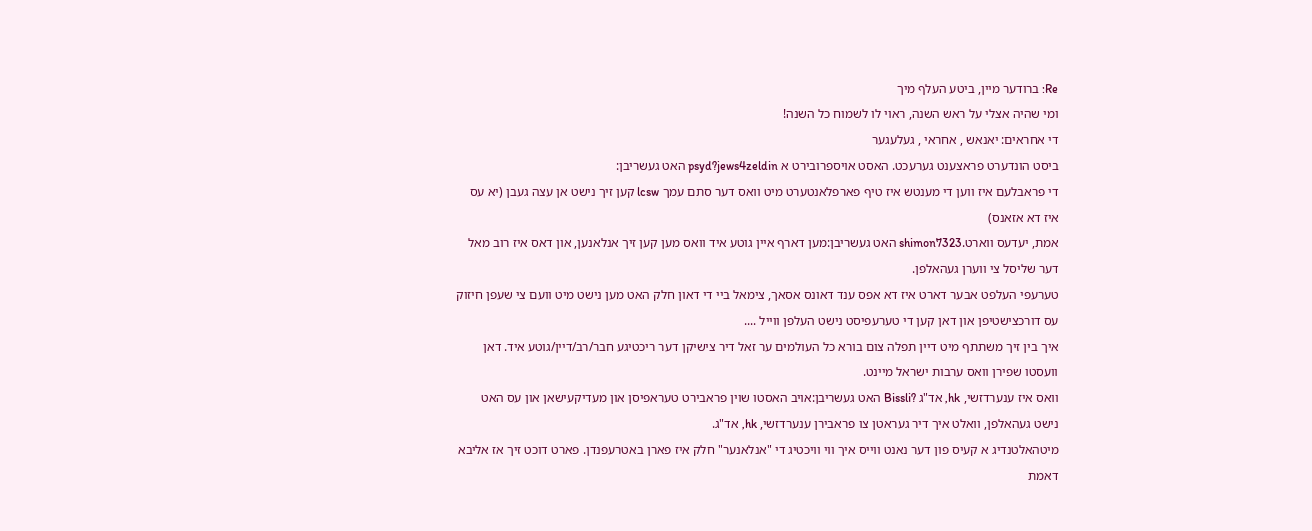Re: ברודער מיין, ביטע העלף מיך
ומי שהיה אצלי על ראש השנה, ראוי לו לשמוח כל השנה!
די אחראים: יאנאש , אחראי , געלעגער
ביסט הונדערט פראצענט גערעכט. האסט אויספרובירט א psyd?jews4zeldin האט געשריבן:
די פראבלעם איז ווען די מענטש איז טיף פארפלאנטערט מיט וואס דער סתם עמך lcsw קען זיך נישט אן עצה געבן (יא עס איז דא אזאנס)
אמת, יעדעס ווארט.shimon7323 האט געשריבן:מען דארף איין גוטע איד וואס מען קען זיך אנלאנען, און דאס איז רוב מאל דער שליסל צי ווערן געהאלפן.
טערעפי העלפט אבער דארט איז דא אפס ענד דאונס אסאך, צימאל ביי די דאון חלק האט מען נישט מיט וועם צי שעפן חיזוק עס דורכצישטיפן און דאן קען די טערעפיסט נישט העלפן ווייל ....
איך בין זיך משתתף מיט דיין תפלה צום בורא כל העולמים ער זאל דיר צישיקן דער ריכטיגע חבר/רב/דיין/גוטע איד. דאן וועסטו שפירן וואס ערבות ישראל מיינט.
וואס איז ענערדזשי, hk, אד"ג ?Bissli האט געשריבן:אויב האסטו שוין פראבירט טעראפיסן און מעדיקעישאן און עס האט נישט געהאלפן, וואלט איך דיר געראטן צו פראבירן ענערדזשי, hk, אד"ג.
מיטהאלטנדיג א קעיס פון דער נאנט ווייס איך ווי וויכטיג די "אנלאנער" חלק איז פארן באטרעפנדן. פארט דוכט זיך אז אליבא דאמת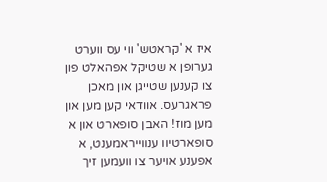איז א 'קראטש' ווי עס ווערט גערופן א שטיקל אפהאלט פון צו קענען שטייגן און מאכן פראגרעס. אוודאי קען מען און מען מוז! האבן סופארט און א סופארטיוו ענווייראמענט, א אפענע אויער צו וועמען זיך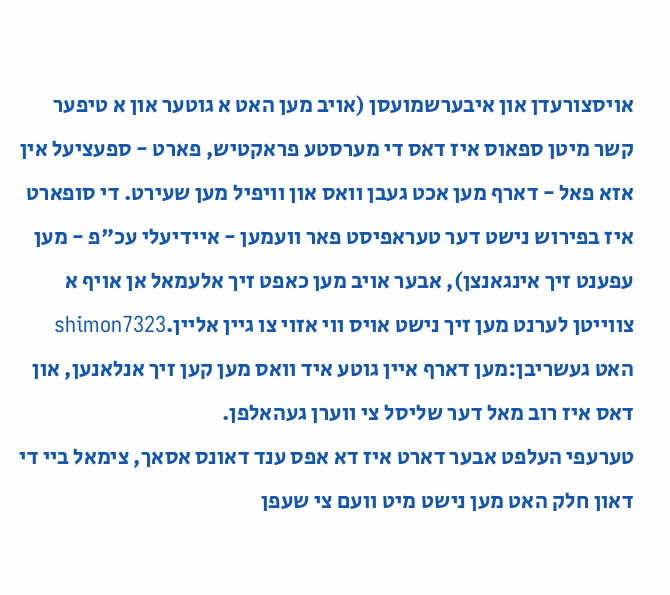אויסצורעדן און איבערשמועסן (אויב מען האט א גוטער און א טיפער קשר מיטן ספאוס איז דאס די מערסטע פראקטיש, פארט - ספעציעל אין אזא פאל - דארף מען אכט געבן וואס און וויפיל מען שעירט. די סופארט איז בפירוש נישט דער טעראפיסט פאר וועמען - איידיעלי עכ"פ - מען עפענט זיך אינגאנצן), אבער אויב מען כאפט זיך אלעמאל אן אויף א צווייטן לערנט מען זיך נישט אויס ווי אזוי צו גיין אליין.shimon7323 האט געשריבן:מען דארף איין גוטע איד וואס מען קען זיך אנלאנען, און דאס איז רוב מאל דער שליסל צי ווערן געהאלפן.
טערעפי העלפט אבער דארט איז דא אפס ענד דאונס אסאך, צימאל ביי די דאון חלק האט מען נישט מיט וועם צי שעפן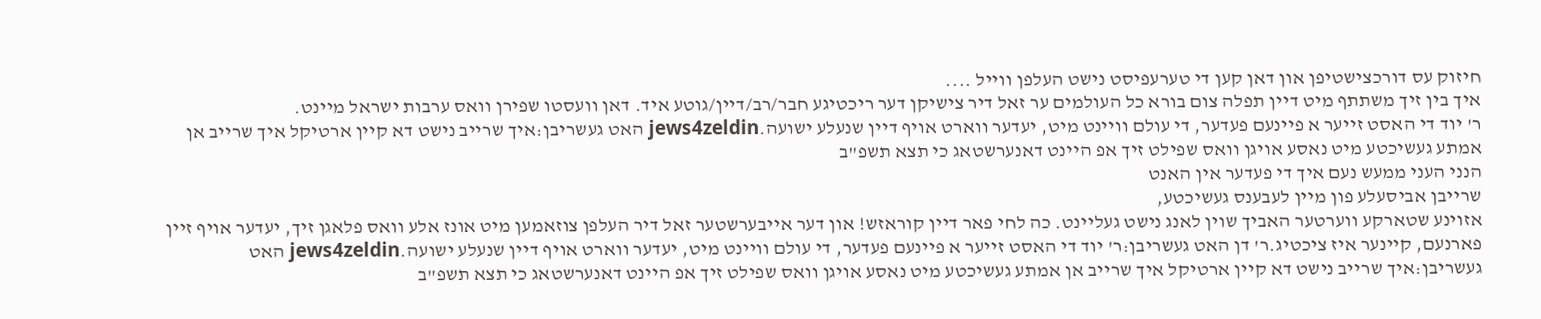חיזוק עס דורכצישטיפן און דאן קען די טערעפיסט נישט העלפן ווייל ....
איך בין זיך משתתף מיט דיין תפלה צום בורא כל העולמים ער זאל דיר צישיקן דער ריכטיגע חבר/רב/דיין/גוטע איד. דאן וועסטו שפירן וואס ערבות ישראל מיינט.
ר' יוד די האסט זייער א פיינעם פעדער, די עולם וויינט מיט, יעדער ווארט אויף דיין שנעלע ישועה.jews4zeldin האט געשריבן:איך שרייב נישט דא קיין ארטיקל איך שרייב אן אמתע געשיכטע מיט נאסע אויגן וואס שפילט זיך אפ היינט דאנערשטאג כי תצא תשפ"ב
הנני העני ממעש נעם איך די פעדער אין האנט
שרייבן אביסעלע פון מיין לעבענס געשיכטע,
אזוינע שטארקע ווערטער האביך שוין לאנג נישט געליינט. כה לחי פאר דיין קוראזש! און דער אייבערשטער זאל דיר העלפן צוזאמען מיט אונז אלע וואס פלאגן זיך, יעדער אויף זיין פארנעם, קיינער איז ציכטיג.ר' דן האט געשריבן:ר' יוד די האסט זייער א פיינעם פעדער, די עולם וויינט מיט, יעדער ווארט אויף דיין שנעלע ישועה.jews4zeldin האט געשריבן:איך שרייב נישט דא קיין ארטיקל איך שרייב אן אמתע געשיכטע מיט נאסע אויגן וואס שפילט זיך אפ היינט דאנערשטאג כי תצא תשפ"ב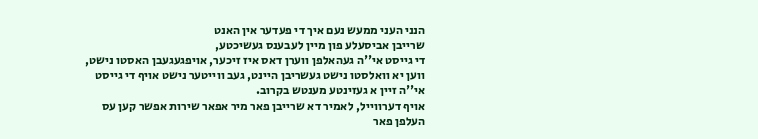הנני העני ממעש נעם איך די פעדער אין האנט
שרייבן אביסעלע פון מיין לעבענס געשיכטע,
די גייסט אי''ה געהאלפן ווערן דאס איז זיכער, אויפגעגעבן האסטו נישט, ווען יא וואלסטו נישט געשריבן היינט, געב ווייטער נישט אויף די גייסט אי''ה זיין א געזינטע מענטש בקרוב.
אויף דערווייל, לאמיר דא שרייבן פאר מיר אפאר שירות אפשר קען עס העלפן פאר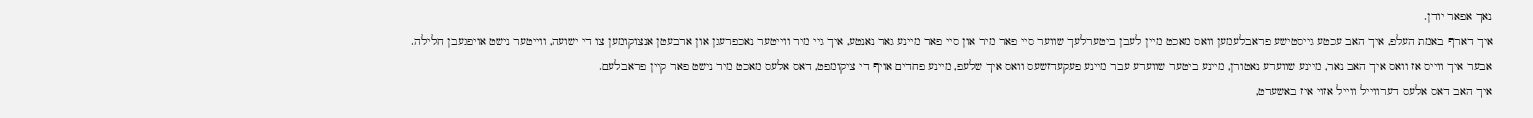נאך אפאר יודן.
איך דארף באמת העלפ, איך האב עכטע גייסטישע פראבלעמען וואס מאכט מיין לעבן ביטערלעך שווער סיי פאר מיר און סיי פאר מיינע גאר נאנטע, איך גיי מיר ווייטער נאכפרעגן און ארבעטן אנצוקומען צו די ישועה, ווייטער נישט אויפגעבן חלילה.
אבער איך ווייס אז וואס איך האב נאר, מיינע שווערע נאטורן, מיינע ביטער שווערע עבר מיינע פעקעדזשעס וואס איך שלעפ, מיינע פחדים אויף די ציקומפט, דאס אלעס מאכט מיר נישט פאר קיין פראבלעם.
איך האב דאס אלעס דערווייל ווייל אזוי איז באשערט,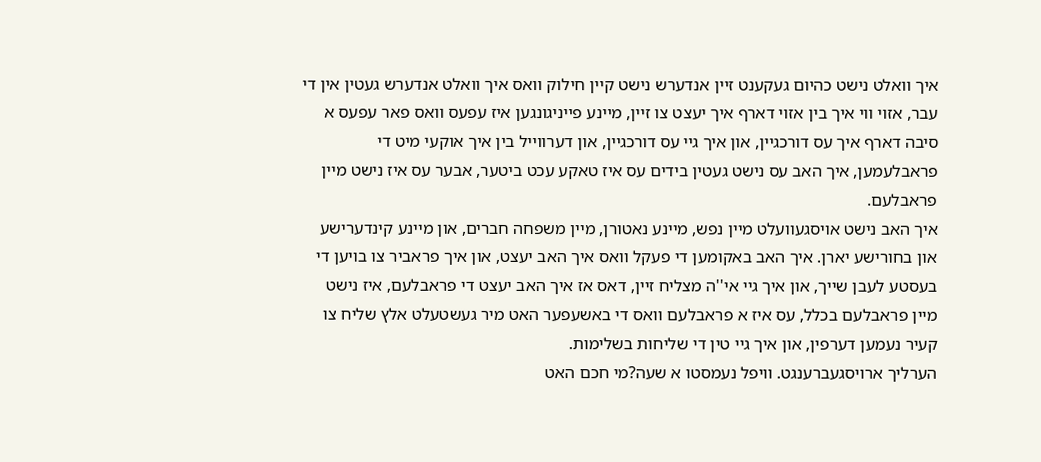איך וואלט נישט כהיום געקענט זיין אנדערש נישט קיין חילוק וואס איך וואלט אנדערש געטין אין די עבר, אזוי ווי איך בין אזוי דארף איך יעצט צו זיין, מיינע פייניגונגען איז עפעס וואס פאר עפעס א סיבה דארף איך עס דורכגיין, און איך גיי עס דורכגיין, און דערווייל בין איך אוקעי מיט די פראבלעמען, איך האב עס נישט געטין בידים עס איז טאקע עכט ביטער, אבער עס איז נישט מיין פראבלעם.
איך האב נישט אויסגעוועלט מיין נפש, מיינע נאטורן, מיין משפחה חברים, און מיינע קינדערישע און בחורישע יארן. איך האב באקומען די פעקל וואס איך האב יעצט, און איך פראביר צו בויען די בעסטע לעבן שייך, און איך גיי אי''ה מצליח זיין, דאס אז איך האב יעצט די פראבלעם, איז נישט מיין פראבלעם בכלל, עס איז א פראבלעם וואס די באשעפער האט מיר געשטעלט אלץ שליח צו קעיר נעמען דערפין, און איך גיי טין די שליחות בשלימות.
הערליך ארויסגעברענגט. וויפל נעמסטו א שעה?מי חכם האט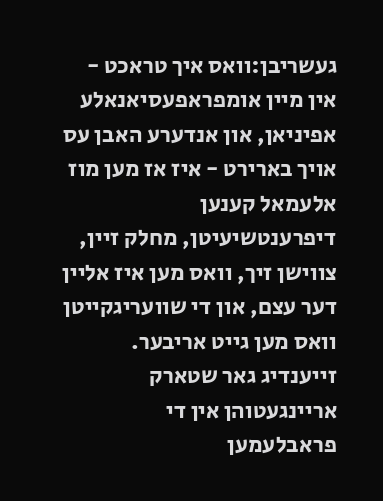געשריבן:וואס איך טראכט - אין מיין אומפראפעסיאנאלע אפיניאן, און אנדערע האבן עס אויך בארירט - איז אז מען מוז אלעמאל קענען דיפרענטשיעיטן, מחלק זיין, צווישן זיך, וואס מען איז אליין דער עצם, און די שוועריגקייטן וואס מען גייט אריבער. זייענדיג גאר שטארק אריינגעטוהן אין די פראבלעמען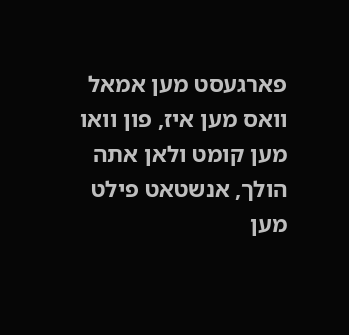פארגעסט מען אמאל וואס מען איז, פון וואו מען קומט ולאן אתה הולך, אנשטאט פילט מען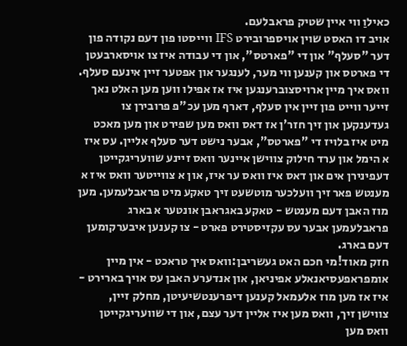כאילוַ ווי איין שטיק פראבלעם.
אויב דו האסט שוין אויספרובירט IFS ווייסטו פון דעם נקודה פון דער "סעלף" און די "פארטס", און די עבודה איז צו אויסארבעטן די פארטס און קענען ווי מער, לענגער און אפטער זיין אינעם סעלף. וואס איך מיין ארויסצוברענגען איז אז אפילו ווען מען האלט נאך זייער ווייט פון זיין אין סעלף, דארף מען עכ"פ פרובירן צו געדענקען און זיך חזר'ן אז דאס וואס מען שפירט און מען מאכט מיט איז בלויז די "פארטס", אבער נישט דער סעלף אליין. עס איז א הימל און ערד חילוק צווישן איינער וואס זיינע שוועריגקייטן דעפינירן אים און דאס איז וואס ער איז, און א צווייטער וואס איז א מענטש פאר זיך וועלכער מוטשעט זיך טאקע מיט פראבלעמען. מען מוז האבן דעם מענטש - טאקע באגראבן אונטער א בארג פראבלעמען אבער עס עקזיסטירט פארט - צו קענען איבערקומען דעם בארג.
חזק מאוד!מי חכם האט געשריבן:וואס איך טראכט - אין מיין אומפראפעסיאנאלע אפיניאן, און אנדערע האבן עס אויך בארירט - איז אז מען מוז אלעמאל קענען דיפרענטשיעיטן, מחלק זיין, צווישן זיך, וואס מען איז אליין דער עצם, און די שוועריגקייטן וואס מען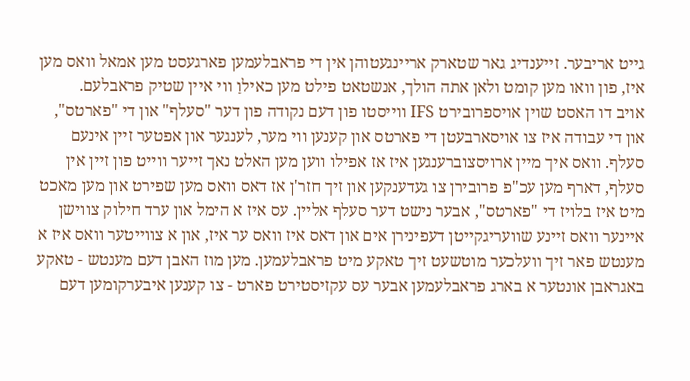גייט אריבער. זייענדיג גאר שטארק אריינגעטוהן אין די פראבלעמען פארגעסט מען אמאל וואס מען איז, פון וואו מען קומט ולאן אתה הולך, אנשטאט פילט מען כאילוַ ווי איין שטיק פראבלעם.
אויב דו האסט שוין אויספרובירט IFS ווייסטו פון דעם נקודה פון דער "סעלף" און די "פארטס", און די עבודה איז צו אויסארבעטן די פארטס און קענען ווי מער, לענגער און אפטער זיין אינעם סעלף. וואס איך מיין ארויסצוברענגען איז אז אפילו ווען מען האלט נאך זייער ווייט פון זיין אין סעלף, דארף מען עכ"פ פרובירן צו געדענקען און זיך חזר'ן אז דאס וואס מען שפירט און מען מאכט מיט איז בלויז די "פארטס", אבער נישט דער סעלף אליין. עס איז א הימל און ערד חילוק צווישן איינער וואס זיינע שוועריגקייטן דעפינירן אים און דאס איז וואס ער איז, און א צווייטער וואס איז א מענטש פאר זיך וועלכער מוטשעט זיך טאקע מיט פראבלעמען. מען מוז האבן דעם מענטש - טאקע באגראבן אונטער א בארג פראבלעמען אבער עס עקזיסטירט פארט - צו קענען איבערקומען דעם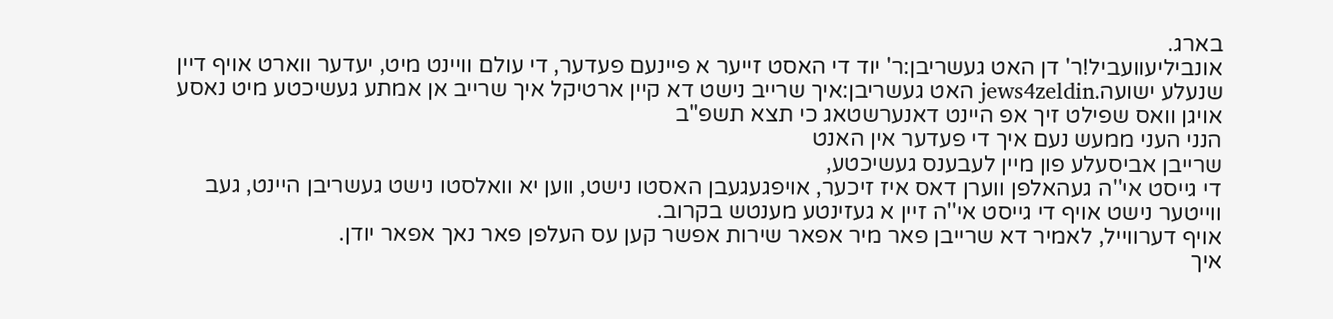בארג.
אונביליעוועביל!ר' דן האט געשריבן:ר' יוד די האסט זייער א פיינעם פעדער, די עולם וויינט מיט, יעדער ווארט אויף דיין שנעלע ישועה.jews4zeldin האט געשריבן:איך שרייב נישט דא קיין ארטיקל איך שרייב אן אמתע געשיכטע מיט נאסע אויגן וואס שפילט זיך אפ היינט דאנערשטאג כי תצא תשפ"ב
הנני העני ממעש נעם איך די פעדער אין האנט
שרייבן אביסעלע פון מיין לעבענס געשיכטע,
די גייסט אי''ה געהאלפן ווערן דאס איז זיכער, אויפגעגעבן האסטו נישט, ווען יא וואלסטו נישט געשריבן היינט, געב ווייטער נישט אויף די גייסט אי''ה זיין א געזינטע מענטש בקרוב.
אויף דערווייל, לאמיר דא שרייבן פאר מיר אפאר שירות אפשר קען עס העלפן פאר נאך אפאר יודן.
איך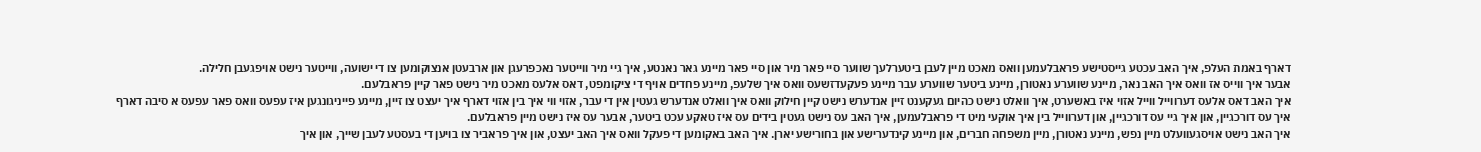דארף באמת העלפ, איך האב עכטע גייסטישע פראבלעמען וואס מאכט מיין לעבן ביטערלעך שווער סיי פאר מיר און סיי פאר מיינע גאר נאנטע, איך גיי מיר ווייטער נאכפרעגן און ארבעטן אנצוקומען צו די ישועה, ווייטער נישט אויפגעבן חלילה.
אבער איך ווייס אז וואס איך האב נאר, מיינע שווערע נאטורן, מיינע ביטער שווערע עבר מיינע פעקעדזשעס וואס איך שלעפ, מיינע פחדים אויף די ציקומפט, דאס אלעס מאכט מיר נישט פאר קיין פראבלעם.
איך האב דאס אלעס דערווייל ווייל אזוי איז באשערט, איך וואלט נישט כהיום געקענט זיין אנדערש נישט קיין חילוק וואס איך וואלט אנדערש געטין אין די עבר, אזוי ווי איך בין אזוי דארף איך יעצט צו זיין, מיינע פייניגונגען איז עפעס וואס פאר עפעס א סיבה דארף איך עס דורכגיין, און איך גיי עס דורכגיין, און דערווייל בין איך אוקעי מיט די פראבלעמען, איך האב עס נישט געטין בידים עס איז טאקע עכט ביטער, אבער עס איז נישט מיין פראבלעם.
איך האב נישט אויסגעוועלט מיין נפש, מיינע נאטורן, מיין משפחה חברים, און מיינע קינדערישע און בחורישע יארן. איך האב באקומען די פעקל וואס איך האב יעצט, און איך פראביר צו בויען די בעסטע לעבן שייך, און איך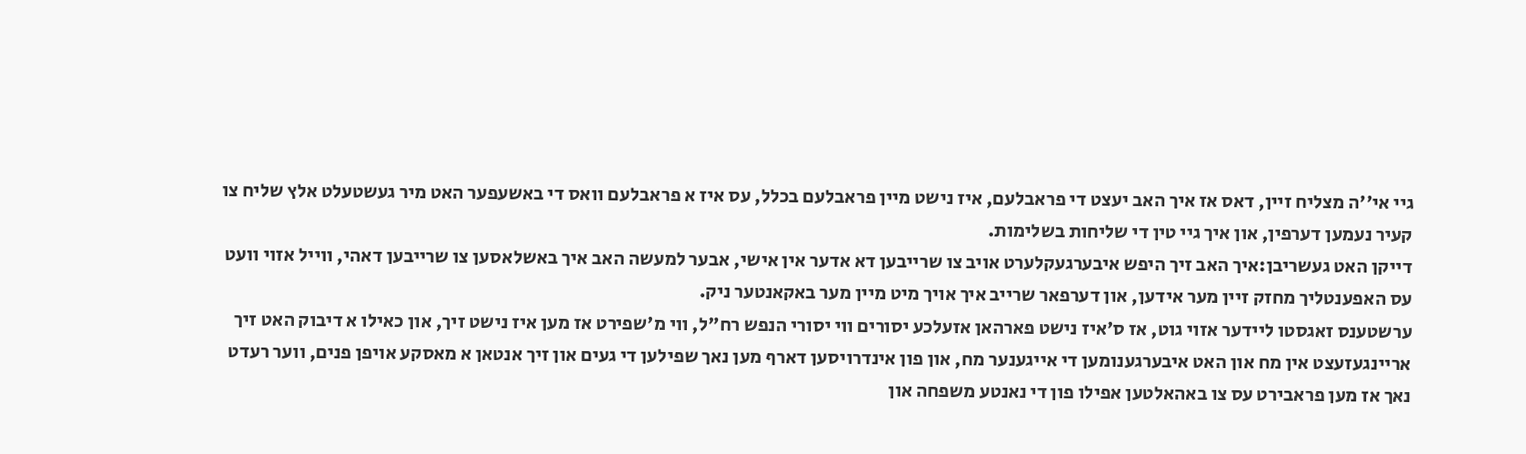גיי אי''ה מצליח זיין, דאס אז איך האב יעצט די פראבלעם, איז נישט מיין פראבלעם בכלל, עס איז א פראבלעם וואס די באשעפער האט מיר געשטעלט אלץ שליח צו קעיר נעמען דערפין, און איך גיי טין די שליחות בשלימות.
דייקן האט געשריבן:איך האב זיך היפש איבערגעקלערט אויב צו שרייבען דא אדער אין אישי, אבער למעשה האב איך באשלאסען צו שרייבען דאהי, ווייל אזוי וועט עס האפענטליך מחזק זיין מער אידען, און דערפאר שרייב איך אויך מיט מיין מער באקאנטער ניק.
ערשטענס זאגסטו ליידער אזוי גוט, אז ס'איז נישט פארהאן אזעלכע יסורים ווי יסורי הנפש רח"ל, ווי מ'שפירט אז מען איז נישט זיך, און כאילו א דיבוק האט זיך אריינגעזעצט אין מח און האט איבערגענומען די אייגענער מח, און פון אינדרויסען דארף מען נאך שפילען די געים און זיך אנטאן א מאסקע אויפן פנים, ווער רעדט נאך אז מען פראבירט עס צו באהאלטען אפילו פון די נאנטע משפחה און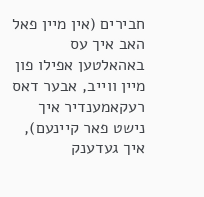חבירים (אין מיין פאל האב איך עס באהאלטען אפילו פון מיין ווייב, אבער דאס רעקאמענדיר איך נישט פאר קיינעם), איך געדענק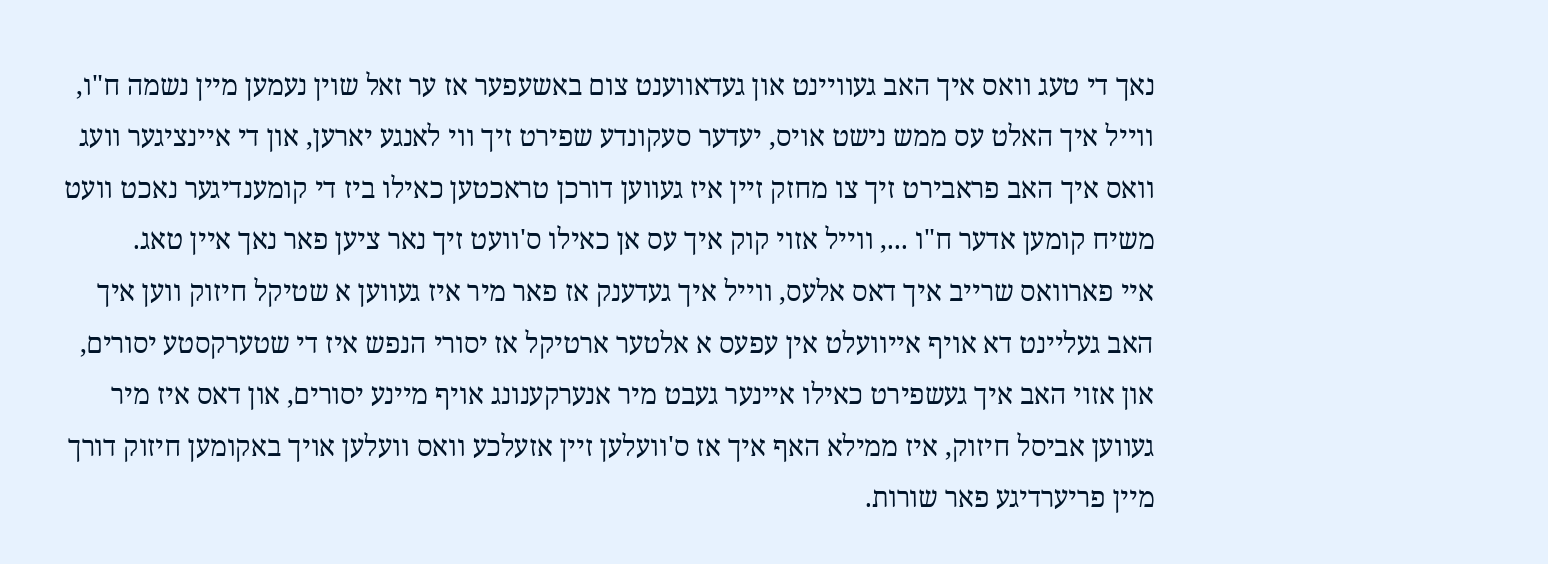נאך די טעג וואס איך האב געוויינט און געדאווענט צום באשעפער אז ער זאל שוין נעמען מיין נשמה ח"ו, ווייל איך האלט עס ממש נישט אויס, יעדער סעקונדע שפירט זיך ווי לאנגע יארען, און די איינציגער וועג וואס איך האב פראבירט זיך צו מחזק זיין איז געווען דורכן טראכטען כאילו ביז די קומענדיגער נאכט וועט משיח קומען אדער ח"ו ..., ווייל אזוי קוק איך עס אן כאילו ס'וועט זיך נאר ציען פאר נאך איין טאג.
איי פארוואס שרייב איך דאס אלעס, ווייל איך געדענק אז פאר מיר איז געווען א שטיקל חיזוק ווען איך האב געליינט דא אויף אייוועלט אין עפעס א אלטער ארטיקל אז יסורי הנפש איז די שטערקסטע יסורים, און אזוי האב איך געשפירט כאילו איינער געבט מיר אנערקענונג אויף מיינע יסורים, און דאס איז מיר געווען אביסל חיזוק, איז ממילא האף איך אז ס'וועלען זיין אזעלכע וואס וועלען אויך באקומען חיזוק דורך מיין פריערדיגע פאר שורות.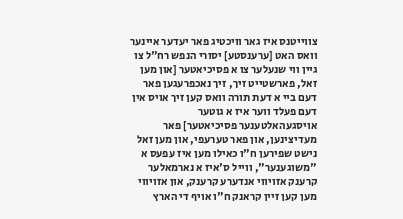צווייטנס איז גאר וויכטיג פאר יעדער איינער וואס האט [ערענסטע] יסורי הנפש רח"ל צו גיין ווי שנעלער צו א פסיכיאטער [און מען זאל, פארשטייט זיך, זיך נאכפרעגען פאר דעם ביי א דעת תורה וואס קען זיך אויס אין דעם פעלד ווער איז א גוטער אויסגעהאלטענער פסיכיאטער] פאר מעדיצינען, און פאר טערעפי, און מען זאל נישט שפירען ח"ו כאילו מען איז עפעס א "משוגענער", ווייל ס'איז א נארמאלער קרענק אזויווי אנדערע קרענק, און אזויווי מען קען זיין קראנק ח"ו אויף די הארץ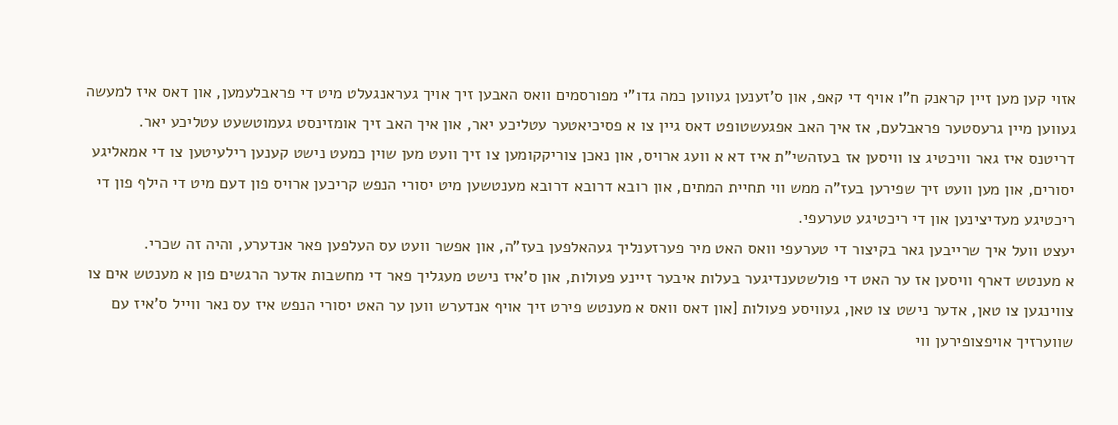אזוי קען מען זיין קראנק ח"ו אויף די קאפ, און ס'זענען געווען כמה גדו"י מפורסמים וואס האבען זיך אויך געראנגעלט מיט די פראבלעמען, און דאס איז למעשה געווען מיין גרעסטער פראבלעם, אז איך האב אפגעשטופט דאס גיין צו א פסיכיאטער עטליכע יאר, און איך האב זיך אומזינסט געמוטשעט עטליכע יאר.
דריטנס איז גאר וויכטיג צו וויסען אז בעזהשי"ת איז דא א וועג ארויס, און נאכן צוריקקומען צו זיך וועט מען שוין כמעט נישט קענען רילעיטען צו די אמאליגע יסורים, און מען וועט זיך שפירען בעז"ה ממש ווי תחיית המתים, און רובא דרובא דרובא מענטשען מיט יסורי הנפש קריכען ארויס פון דעם מיט די הילף פון די ריכטיגע מעדיצינען און די ריכטיגע טערעפי.
יעצט וועל איך שרייבען גאר בקיצור די טערעפי וואס האט מיר פערזענליך געהאלפען בעז"ה, און אפשר וועט עס העלפען פאר אנדערע, והיה זה שכרי.
א מענטש דארף וויסען אז ער האט די פולשטענדיגער בעלות איבער זיינע פעולות, און ס'איז נישט מעגליך פאר די מחשבות אדער הרגשים פון א מענטש אים צו צווינגען צו טאן, אדער נישט צו טאן, געוויסע פעולות [און דאס וואס א מענטש פירט זיך אויף אנדערש ווען ער האט יסורי הנפש איז עס נאר ווייל ס'איז עם שווערזיך אויפצופירען ווי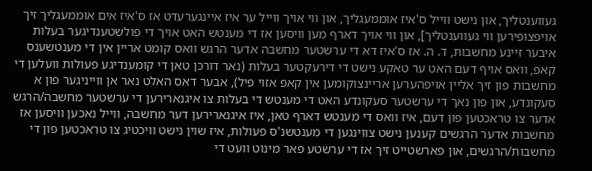געווענטליך, און נישט ווייל ס'איז אוממעגליך, און ווי אויך ווייל ער איז איינגערעדט אז ס'איז אים אוממעגליך זיך אויפצופירען ווי געווענטליך], און ווי אויך דארף מען וויסען אז די מענטש האט אויך די פולשטענדיגער בעלות איבער זיינע מחשבות, ד. ה. אז ס'איז דא די ערשטער מחשבה אדער הרגש וואס קומט אריין אין די מענטשענס קאפ, וואס אויף דעם האט ער טאקע נישט די דירעקטער בעלות (נאר דורכן טאן די קומענדיגע פעולות וועלען די מחשבות פון זיך אליין אויפהערען אריינצוקומען אין קאפ אזוי פיל), אבער דאס האלט נאר אן ווייניגער פון א סעקונדע, און פון נאך די ערשטער סעקונדע האט די מענטש די בעלות צו איגנארירען די ערשטער מחשבה/הרגש אדער צו טראכטען פון דעם, איז וואס די מענטש דארף טאן, איז איגנארירען דער מחשבה, ווייל נאכען וויסען אז מחשבות אדער הרגשים קענען נישט צווינגען די מענטשנ'ס פעולות, איז שוין נישט וויכטיג צו טראכטען פון די מחשבות/הרגשים, און פארשטייט זיך אז די ערשטע פאר מינוט וועט די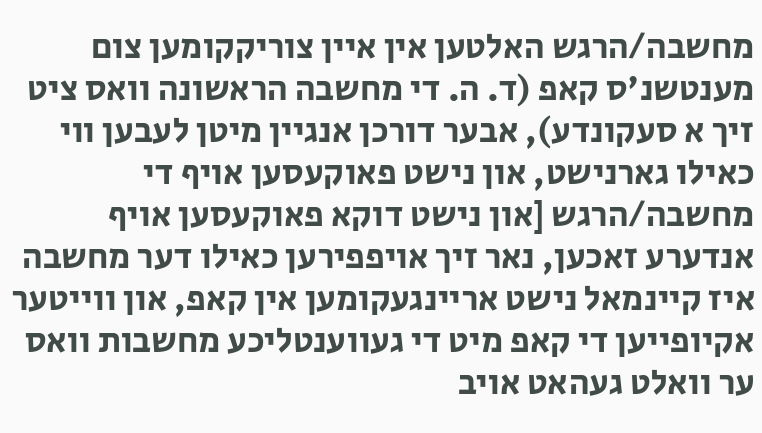מחשבה/הרגש האלטען אין איין צוריקקומען צום מענטשנ'ס קאפ (ד. ה. די מחשבה הראשונה וואס ציט זיך א סעקונדע), אבער דורכן אנגיין מיטן לעבען ווי כאילו גארנישט, און נישט פאוקעסען אויף די מחשבה/הרגש [און נישט דוקא פאוקעסען אויף אנדערע זאכען, נאר זיך אויפפירען כאילו דער מחשבה איז קיינמאל נישט אריינגעקומען אין קאפ, און ווייטער אקיופייען די קאפ מיט די געווענטליכע מחשבות וואס ער וואלט געהאט אויב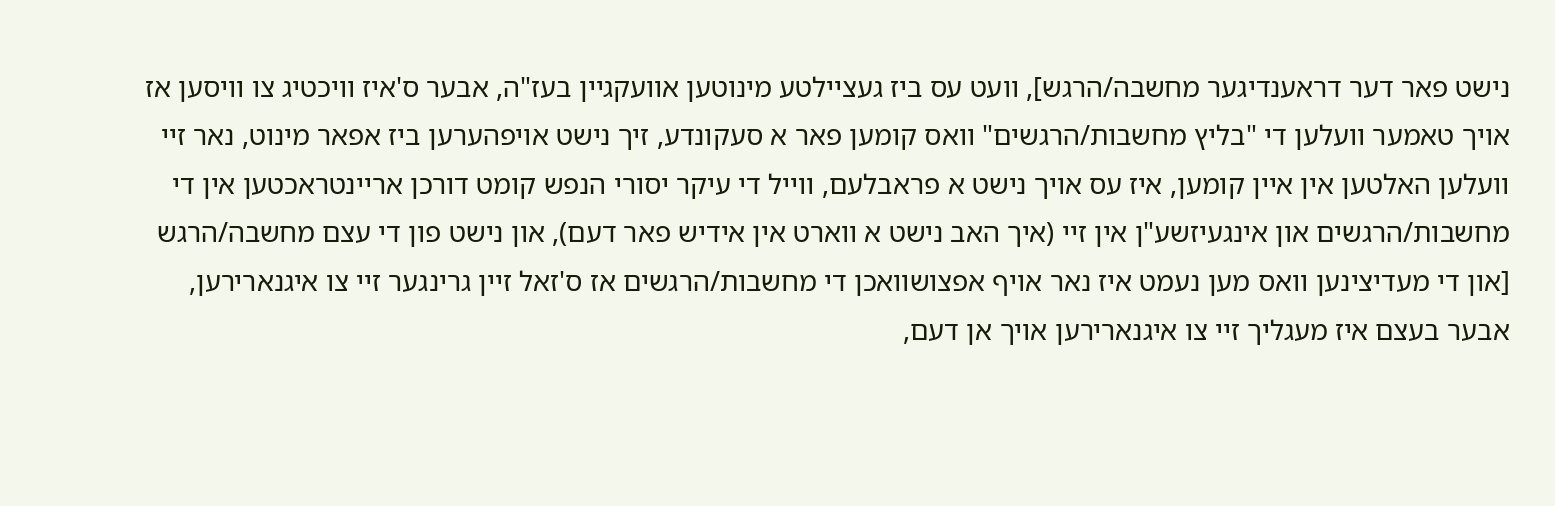נישט פאר דער דראענדיגער מחשבה/הרגש], וועט עס ביז געציילטע מינוטען אוועקגיין בעז"ה, אבער ס'איז וויכטיג צו וויסען אז אויך טאמער וועלען די "בליץ מחשבות/הרגשים" וואס קומען פאר א סעקונדע, זיך נישט אויפהערען ביז אפאר מינוט, נאר זיי וועלען האלטען אין איין קומען, איז עס אויך נישט א פראבלעם, ווייל די עיקר יסורי הנפש קומט דורכן אריינטראכטען אין די מחשבות/הרגשים און אינגעיזשע"ן אין זיי (איך האב נישט א ווארט אין אידיש פאר דעם), און נישט פון די עצם מחשבה/הרגש [און די מעדיצינען וואס מען נעמט איז נאר אויף אפצושוואכן די מחשבות/הרגשים אז ס'זאל זיין גרינגער זיי צו איגנארירען, אבער בעצם איז מעגליך זיי צו איגנארירען אויך אן דעם,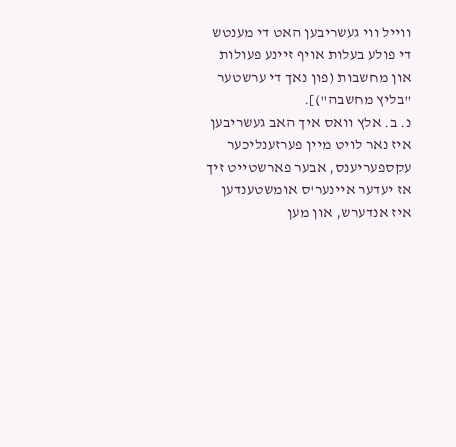ווייל ווי געשריבען האט די מענטש די פולע בעלות אויף זיינע פעולות און מחשבות (פון נאך די ערשטער "בליץ מחשבה")].
נ. ב. אלץ וואס איך האב געשריבען איז נאר לויט מיין פערזענליכער עקספעריענס, אבער פארשטייט זיך אז יעדער איינער'ס אומשטענדען איז אנדערש, און מען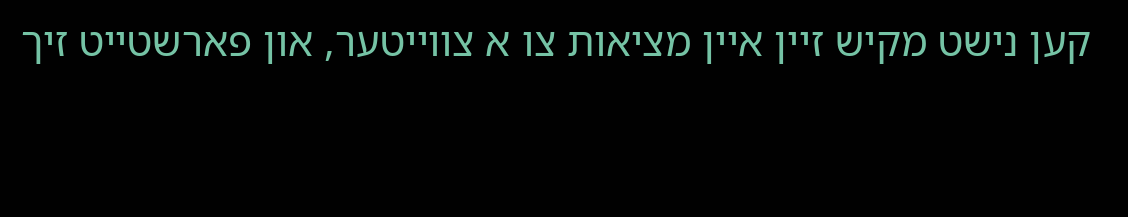קען נישט מקיש זיין איין מציאות צו א צווייטער, און פארשטייט זיך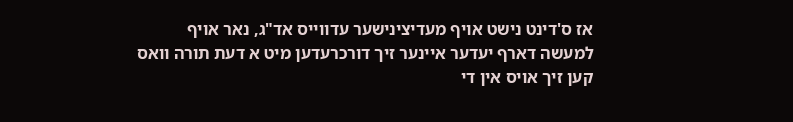אז ס'דינט נישט אויף מעדיצינישער עדווייס אד"ג, נאר אויף למעשה דארף יעדער איינער זיך דורכרעדען מיט א דעת תורה וואס קען זיך אויס אין די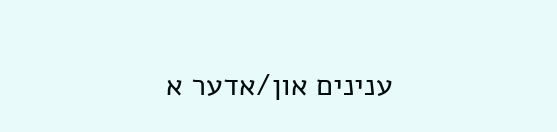ענינים און/אדער א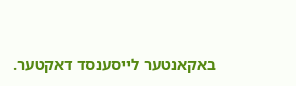באקאנטער לייסענסד דאקטער.